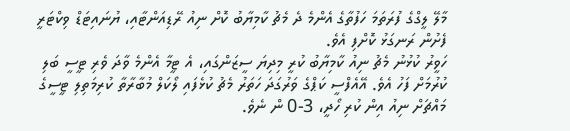މާލޭ ލީގްގެ ފުރަތަމަ ހަފުތާގެ އެންމެ ދެ މެޗު ކާމިޔާބު ކޮށް ނިއު ރޭޑިއަންޓާއި، ޔުނައިޓަޑް ވިކްޓަރީ ފެށުން ރަނގަޅު ކޮށްފި އެވެ.
ހަވީރު ކުޅުނު މެޗު ނިއު ކާމިޔާބު ކުރީ މިދިޔަ ސީޒަންގައި، އެ ޓީމާ އެންމެ ވާދަ ވެރި ޓީސީ ބަލި ކުރުމަށް ފަހު އެވެ. އޭއެފްސީ ކަޕްގެ ވަރުގަދަ ހަތަރު މެޗު ކުޅެފައި ލޯކަލް މުބާރާތާ ކުރިމަތިލި ޓީސީގެ މައްޗަށް ނިއު އިން ކުރި ހޯދީ، 3-0 ން ނެވެ.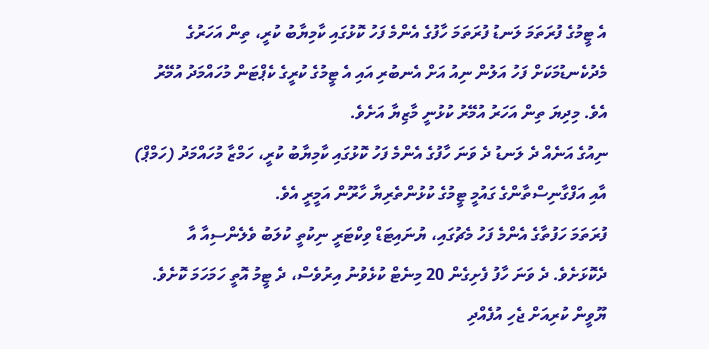އެ ޓީމުގެ ފުރަތަމަ ލަނޑު ފުރަތަމަ ހާފުގެ އެންމެ ފަހު ކޮޅުގައި ކާމިޔާބު ކުރީ، ތިން އަހަރުގެ މެދުކެނޑުމަކަށް ފަހު އަލުން ނިއު އަށް އެނބުރި އައި އެ ޓީމުގެ ކުރީގެ ކެޕްޓަން މުހައްމަދު އުމޭރު އެވެ. މިދިޔަ ތިން އަހަރު އުމޭރު ކުޅުނީ މާޒިޔާ އަށެވެ.
ނިއުގެ އަނެއް ދެ ލަނޑު ދެ ވަނަ ހާފުގެ އެންމެ ފަހު ކޮޅުގައި ކާމިޔާބު ކުރީ، ހަމްޒާ މުހައްމަދު (ހަމްޕް) އާއި އަފްގާނިސްތާންގެ ގައުމީ ޓީމުގެ ކުޅުންތެރިޔާ ހާރޫން އަމީރީ އެވެ.
ފުރަތަމަ ހަފުތާގެ އެންމެ ފަހު މެޗުގައި، ޔުނައިޓަޑް ވިކްޓަރީ ނިކުތީ ކުލަބު ވެލެންސިއާ އާ ދެކޮޅަށެވެ. ދެ ވަނަ ހާފު ފެށިގެން 20 މިނެޓް ކުޅެވުނު އިރުވެސް، ދެ ޓީމު އޮތީ ހަމަހަމަ ކޮށެވެ. ޔޫވީން ކުރިއަށް ޖެހި އުފެއްދި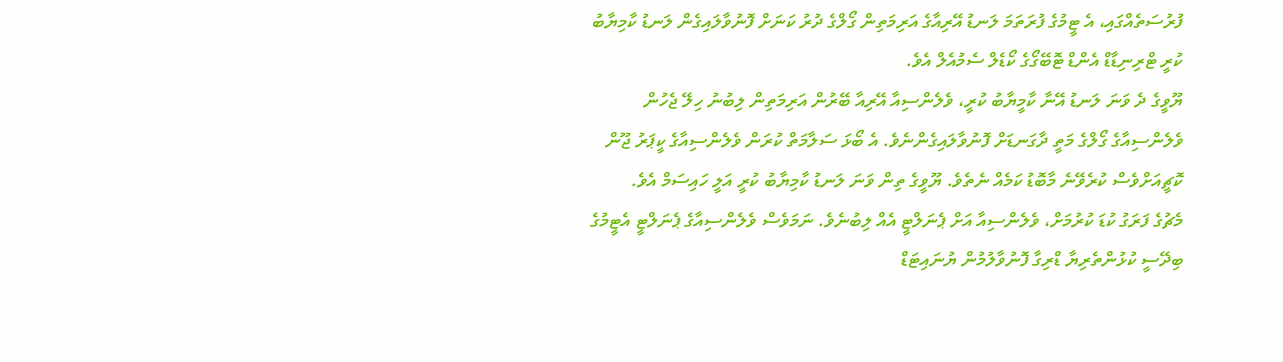ފުރުސަތެއްގައި، އެ ޓީމުގެ ފުރަތަމަ ލަނޑު އޭރިއާގެ އަރިމަތިން ގޯލްގެ ދުރު ކަނަށް ފޮނުވާލައިގެން ލަނޑު ކާމިޔާބު ކުރީ ޓްރިނިޑާޑް އެންޑް ޓޮބޭގޯގެ ކޯޑެލް ސެމުއެލް އެވެ.
ޔޫވީގެ ދެ ވަނަ ލަނޑު އޭނާ ކާމީޔާބު ކުރީ، ވެލެންސިއާ އޭރިއާ ބޭރުން އަރިމަތިން ލިބުނު ހިލޭ ޖެހުން ވެލެންސިއާގެ ގޯލްގެ މަތީ ދާގަނޑަށް ފޮނުވާލައިގެންނެވެ. އެ ބޯޅަ ސަލާމަތް ކުރަން ވެލެންސިއާގެ ކީޕަރު ޖޫން ކޮޗީއަށްވެސް ކުރެވޭނެ މާބޮޑު ކަމެއް ނެތެވެ. ޔޫވީގެ ތިން ވަނަ ލަނޑު ކާމިޔާބު ކުރީ އަލީ ހައިސަމް އެވެ.
މެޗުގެ ފަރަގު ކުޑަ ކުރުމަށް، ވެލެންސިއާ އަށް ޕެނަލްޓީ އެއް ލިބުނެވެ. ނަމަވެސް ވެލެންސިއާގެ ޕެނަލްޓީ އެޓީމުގެ ބިދޭސީ ކުޅުންތެރިޔާ ޑްރިގާ ފޮނުވާލުމުން ޔުނައިޓަޑް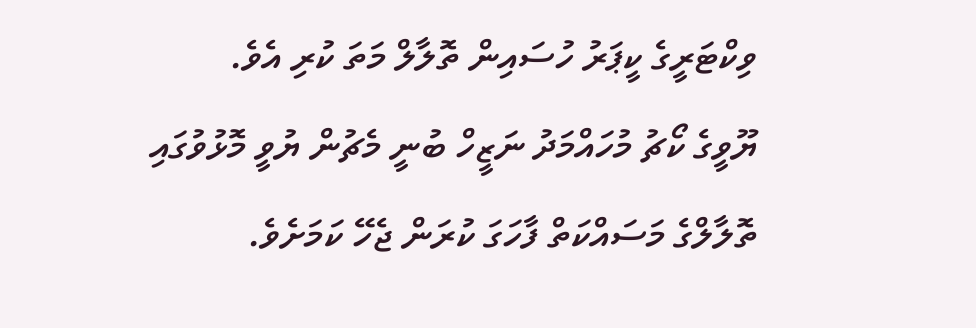ވިކްޓަރީގެ ކީޕަރު ހުސައިން ތޮލާލް މަތަ ކުރި އެވެ.
ޔޫވީގެ ކޯޗު މުހައްމަދު ނަޒީހް ބުނީ މެޗުން ޔުވީ މޮޅުވުގައި ތޮލާލްގެ މަސައްކަތް ފާހަގަ ކުރަން ޖެހޭ ކަމަށެވެ.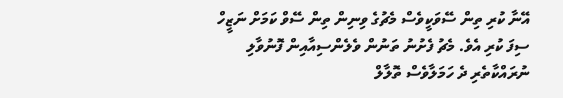އޭނާ ކުރި ތިން ސޭވަކީވެސް މެޗުގެ ވިނިން ތިން ސޭވް ކަމަށް ނަޒީހް ސިފަ ކުރި އެވެ. މެޗު ފެށުނު ތަނުން ވެލެންސިއާއިން ފޮނުވާލި ނުރައްކާތެރި ދެ ހަމަލާވެސް ތޮލާލް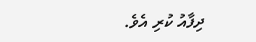ދިފާއު ކުރި އެވެ.